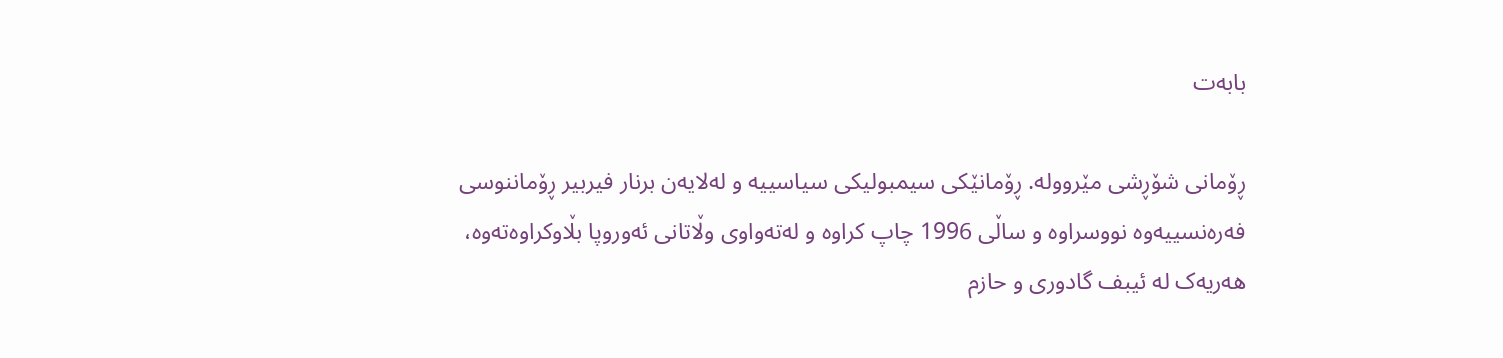بابەت

ڕۆمانی شۆڕشی مێروولە. ڕۆمانێکی سیمبولیکی سیاسییە و لەلایەن برنار فیربیر ڕۆماننوسی فەرەنسییەوە نووسراوە و ساڵی 1996 چاپ کراوە و لەتەواوی وڵاتانی ئەوروپا بڵاوکراوەتەوە، ھەریەک لە ئیبف گادوری و حازم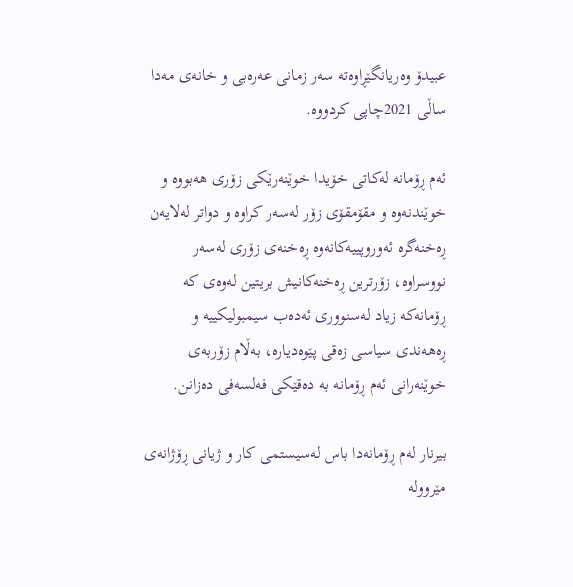عبیدۆ وەریانگێڕاوەتە سەر زمانی عەرەبی و خانەی مەدا ساڵی 2021چاپی کردووە.

ئەم ڕۆمانە لەکاتی خۆیدا خوێنەرێکی زۆری ھەبووە و خوێندنەوە و مقۆمقۆی زۆر لەسەر کراوە و دواتر لەلایەن ڕەخنەگرە ئەوروپییەکانەوە ڕەخنەی زۆری لەسەر نووسراوە، زۆرترین ڕەخنەکانیش بریتین لەوەی کە ڕۆمانەکە زیاد لەسنووری ئەدەب سیمبولیکییە و ڕەھەندی سیاسی زەقی پێوەدیارە، بەڵام زۆربەی خوێنەرانی ئەم ڕۆمانە بە دەقێکی فەلسەفی دەزانن.

بیرنار لەم ڕۆمانەدا باس لەسیستمی کار و ژیانی ڕۆژانەی مێروولە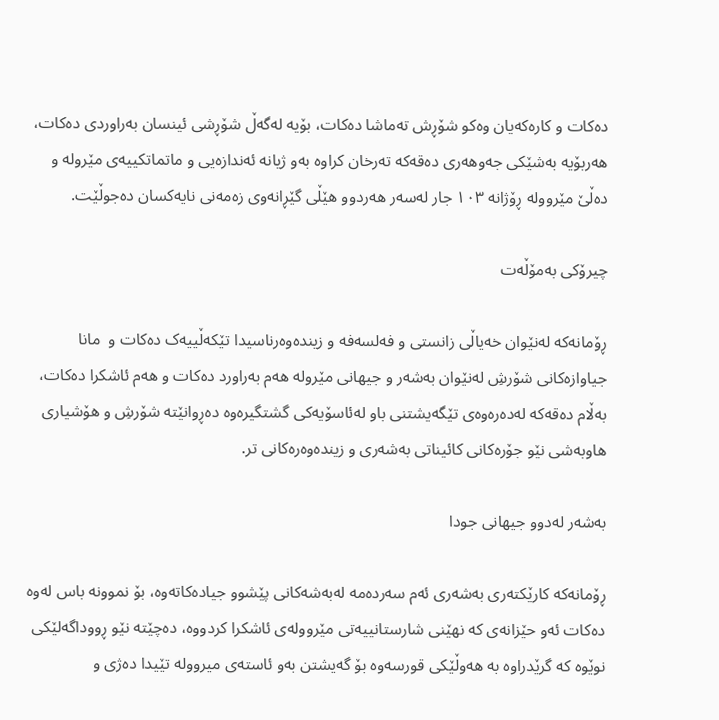دەکات و کارەکەیان وەکو شۆڕش تەماشا دەکات، بۆیە لەگەڵ شۆڕشی ئینسان بەراوردی دەکات، ھەربۆیە بەشێکی جەوھەری دەقەکە تەرخان کراوە بەو ژیانە ئەندازەیی و ماتماتکییەی مێرولە و دەڵێ مێروولە ڕۆژانە ١٠٣ جار لەسەر ھەردوو ھێڵی گێڕانەوی زەمەنی نایەکسان دەجوڵێت.

چیرۆکی بەمۆڵەت

ڕۆمانەکە لەنێوان خەیاڵی زانستی و فەلسەفە و زیندەوەرناسیدا تێکەڵییەک دەکات و  مانا جیاوازەکانی شۆرشِ لەنێوان بەشەر و جیھانی مێرولە ھەم بەراورد دەکات و ھەم ئاشکرا دەکات، بەڵام دەقەکە لەدەرەوەی تێگەیشتنی باو لەئاسۆیەکی گشتگیرەوە دەڕوانێتە شۆرشِ و ھۆشیاری ھاوبەشی نێو جۆرەکانی کائیناتی بەشەری و زیندەوەرەکانی تر.

بەشەر لەدوو جیھانی جودا

ڕۆمانەکە کارێکتەری بەشەری ئەم سەردەمە لەبەشەکانی پێشوو جیادەکاتەوە، بۆ نموونە باس لەوە دەکات ئەو حێزانەی کە نھێنی شارستانییەتی مێروولەی ئاشکرا کردووە، دەچێتە نێو ڕووداگەلێکی نوێوە کە گرێدراوە بە ھەوڵێکی قورسەوە بۆ گەیشتن بەو ئاستەی میروولە تێیدا دەژی و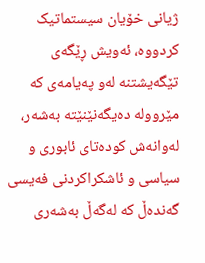ژیانی خۆیان سیستماتیک کردووە، ئەویش ڕێگەی تێگەیشتنە لەو پەیامەی کە مێروولە دەیگەنێنێتە بەشەر، لەوانەش کودەتای ئابوری و سیاسی و ئاشکراکردنی فەیسی گەندەڵ کە لەگەڵ بەشەری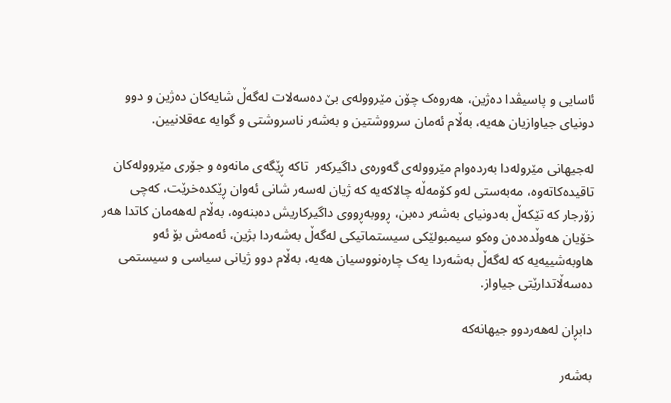ئاسایی و پاسیڤدا دەژین، ھەروەک چۆن مێروولەی بێ دەسەلات لەگەڵ شایەکان دەژین و دوو دونیای جیاوازیان ھەیە، بەڵام ئەمان سرووشتین و بەشەر ناسروشتی و گوایە عەقلانیین.

لەجیھانی مێرولەدا بەردەوام مێروولەی گەورەی داگیرکەر  تاکە ڕێگەی مانەوە و جۆری مێروولەکان تاقیدەکاتەوە، مەبەستی لەو کۆمەڵە چالاکەیە کە ژیان لەسەر شانی ئەوان ڕێکدەخرێت، کەچی زۆرجار کە تێکەڵ بەدونیای بەشەر دەبن، ڕووبەڕووی داگیرکاریش دەبنەوە، بەڵام لەھەمان کاتدا ھەر خۆیان ھەوڵدەدەن وەکو سیمبولێکی سیستماتیکی لەگەڵ بەشەردا بژین، ئەمەش بۆ ئەو ھاوبەشییەیە کە لەگەڵ بەشەردا یەک چارەنووسیان ھەیە، بەڵام دوو ژیانی سیاسی و سیستمی دەسەڵاتدارێتی جیاواز.

دابڕان لەھەردوو جیھانەکە

بەشەر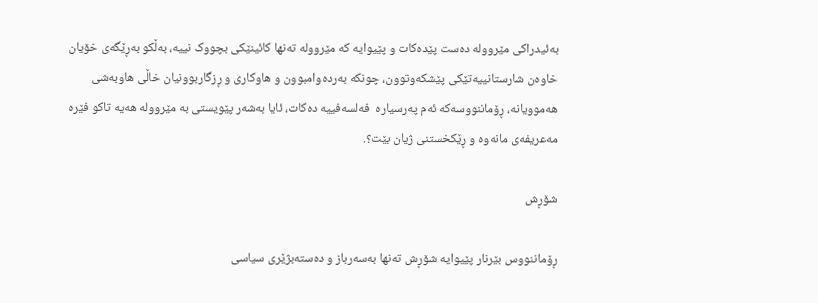بەئیدراکی مێروولە دەست پێدەکات و پێیوایە کە مێروولە تەنھا کائینێکی بچووک نییە، بەڵکو بەڕێگەی خۆیان خاوەن شارستانییەتێکی پێشکەوتوون، چونکە بەردەوامبوون و ھاوکاری و ڕزگاربوونیان خاڵی ھاوبەشی ھەموویانە، ڕۆماننووسەکە ئەم پەرسیارە  فەلسەفییە دەکات، ئایا بەشەر پێویستی بە مێروولە ھەیە تاکو فێرە مەعریفەی مانەوە و ڕێکخستنی ژیان بێت؟.

شۆڕش

ڕۆماننووس بێرنار پێیوایە شۆڕش تەنھا بەسەرباز و دەستەبژێری سیاسی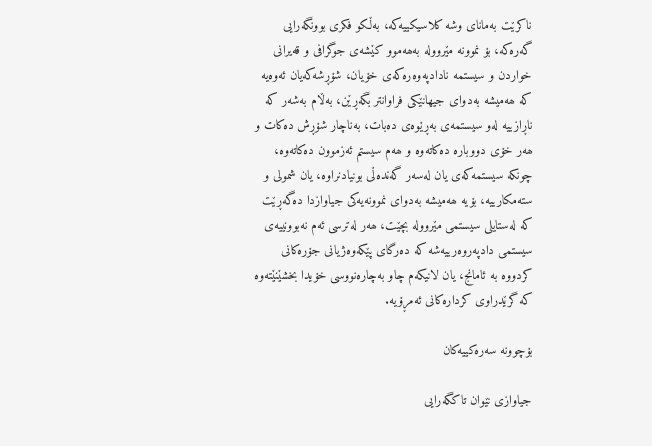ناکرێت بەمانای وشە کلاسیکییەکە، بەڵکو فکری بوونگەرایی گەرەکە، بۆ نموونە مێروولە بەھەموو کێشەی جوگرافی و قەیرانی خواردن و سیستمە نادادپەوەرەکەی خۆیان، شۆڕشەکەیان ئەوەیە کە ھەمیشە بەدوای جیھانێکی فراوانتر بگەڕێن، بەڵام بەشەر کە ناڕازییە لەو سیستمەی بەڕێوەی دەبات، بەناچار شۆڕش دەکات و ھەر خۆی دووبارە دەکاتەوە و ھەم سیستم ئەزموون دەکاتەوە، چونکە سیستمەکەی یان لەسەر گەندەڵی بونیادنراوە، یان شمولی و ستەمکارییە، بۆیە ھەمیشە بەدوای نموونەیەکی جیاوازدا دەگەڕێت کە لەستایلی سیستمی مێروولە بچێت، ھەر لەترسی ئەم نەبوونییەی سیستمی دادپەروەرییەشە کە دەرگای پێکەوەژیانی جۆرەکانی کردووە بە ئامانج، یان لانیکەم چاو بەچارەنووسی خۆیدا بخشێنێتەوە کە گرێدراوی کردارەکانی ئەمڕۆیە.

بۆچوونە سەرەکییەکان

جیاوازی نێوان تاکگەرایی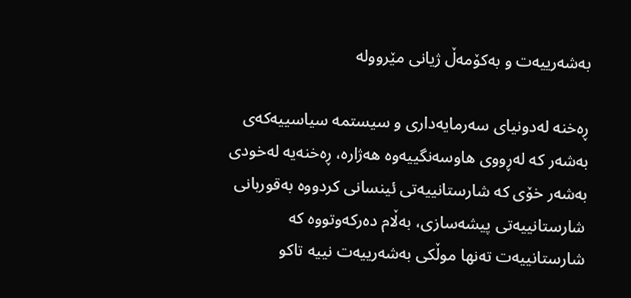بەشەرییەت و بەکۆمەڵ ژیانی مێروولە

ڕەخنە لەدونیای سەرمایەداری و سیستمە سیاسییەکەی بەشەر کە لەڕووی ھاوسەنگییەوە ھەژارە، ڕەخنەیە لەخودی بەشەر خۆی کە شارستانییەتی ئینسانی کردووە بەقوربانی شارستانییەتی پیشەسازی، بەڵام دەرکەوتووە کە شارستانییەت تەنھا موڵکی بەشەرییەت نییە تاکو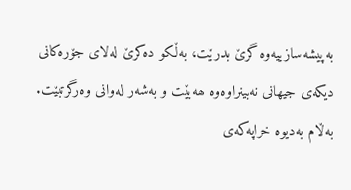بەپیشەسازییەوە گرێ بدرێت، بەڵکو دەکرێ لەلای جۆرەکانی دیکەی جیھانی نەبینراوەوە ھەبێت و بەشەر لەوانی وەرگرتبێت. بەڵام بەدیوە خراپەکەی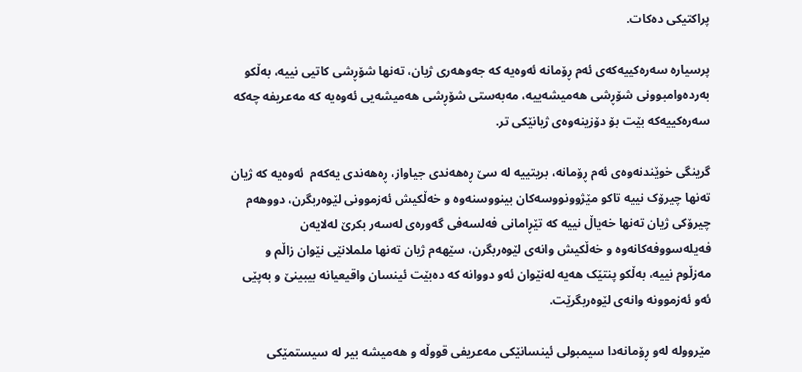پراکتیکی دەکات.

پرسیارە سەرەکییەکەی ئەم ڕۆمانە ئەوەیە کە جەوھەری ژیان، تەنھا شۆڕشی کاتیی نییە، بەڵکو بەردەوامبوونی شۆڕشی ھەمیشەییە، مەبەستی شۆڕشی ھەمیشەیی ئەوەیە کە مەعریفە چەکە سەرەکییەکە بێت بۆ دۆزینەوەی ژیانێکی تر.

گرینگی خوێندنەوەی ئەم ڕۆمانە، بریتییە لە سێ ڕەھەندی جیاواز، ڕەھەندی یەکەم  ئەوەیە کە ژیان تەنھا چیرۆک نییە تاکو مێژوونووسەکان بینووسنەوە و خەڵکیش ئەزموونی لێوەربگرن، دووھەم چیرۆکی ژیان تەنھا خەیاڵ نییە کە تێڕامانی فەلسەفی گەورەی لەسەر بکرێ لەلایەن فەیلەسووفەکانەوە و خەڵکیش وانەی لێوەربگرن، سێھەم ژیان تەنھا ململانێی نێوان زاڵم و مەزڵوم نییە، بەڵکو پنتێک ھەیە لەنێوان ئەو دووانە کە دەبێت ئینسان واقیعیانە بیبینێ و بەپێی ئەو ئەزموونە وانەی لێوەربگرێت.

مێروولە لەو ڕۆمانەدا سیمبولی ئینسانێکی مەعریفی قووڵە و ھەمیشە بیر لە سیستمێکی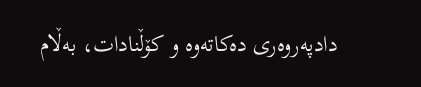دادپەروەری دەکاتەوە و کۆڵنادات، بەڵام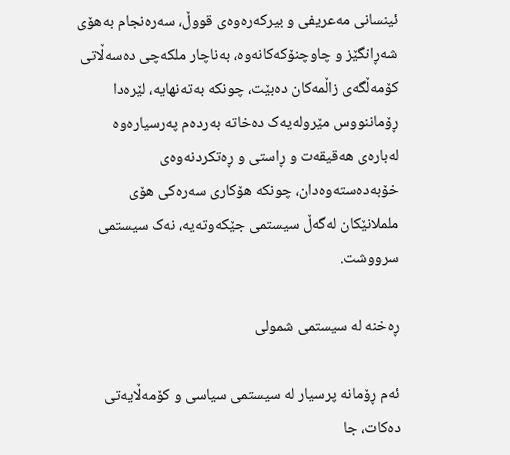ئینسانی مەعریفی و بیرکەرەوەی قووڵ، سەرەنجام بەھۆی شەڕانگێز و چاوچنۆکەکانەوە، بەناچار ملکەچی دەسەڵاتی کۆمەڵگەی زاڵمەکان دەبێت، چونکە بەتەنھایە، لێرەدا ڕۆماننووس مێرولەیەک دەخاتە بەردەم پەرسیارەوە لەبارەی ھەقیقەت و ڕاستی و ڕەتکردنەوەی خۆبەدەستەوەدان، چونکە ھۆکاری سەرەکی ھۆی ململانێکان لەگەڵ سیستمی جێکەوتەیە، نەک سیستمی سرووشت.

ڕەخنە لە سیستمی شمولی

ئەم ڕۆمانە پرسیار لە سیستمی سیاسی و کۆمەڵایەتی دەکات، جا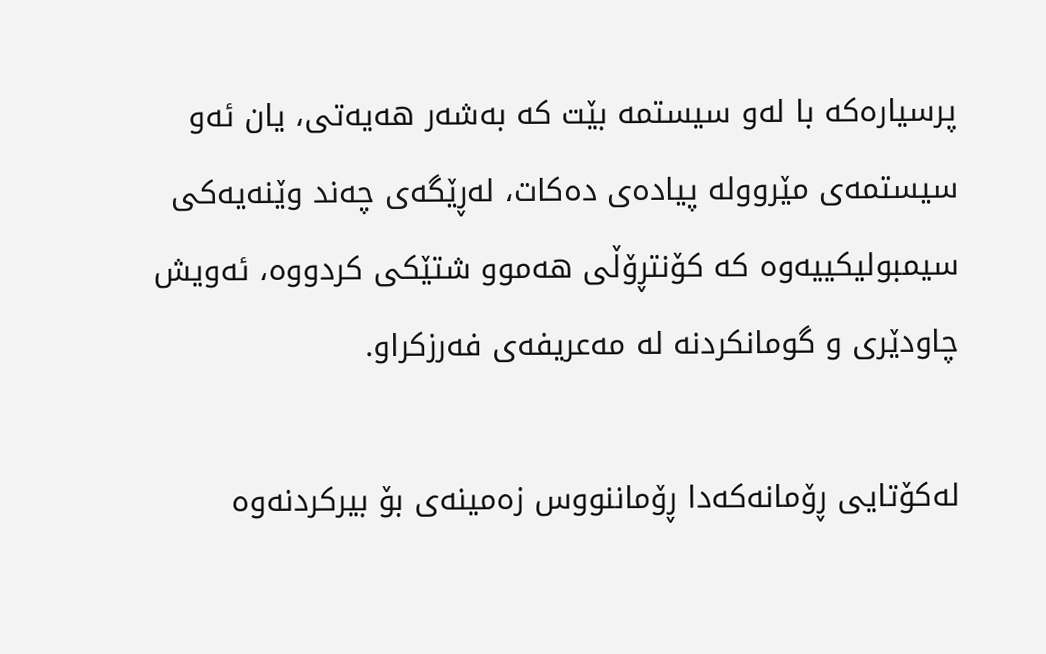پرسیارەکە با لەو سیستمە بێت کە بەشەر ھەیەتی، یان ئەو سیستمەی مێروولە پیادەی دەکات، لەڕێگەی چەند وێنەیەکی سیمبولیکییەوە کە کۆنتڕۆڵی ھەموو شتێکی کردووە، ئەویش چاودێری و گومانکردنە لە مەعریفەی فەرزکراو.

لەکۆتایی ڕۆمانەکەدا ڕۆماننووس زەمینەی بۆ بیرکردنەوە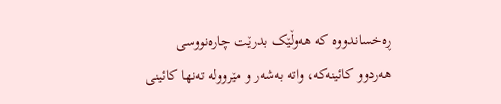ڕەخساندووە کە ھەوڵێک بدرێت چارەنووسی ھەردوو کائینەکە، واتە بەشەر و مێروولە تەنھا کائینی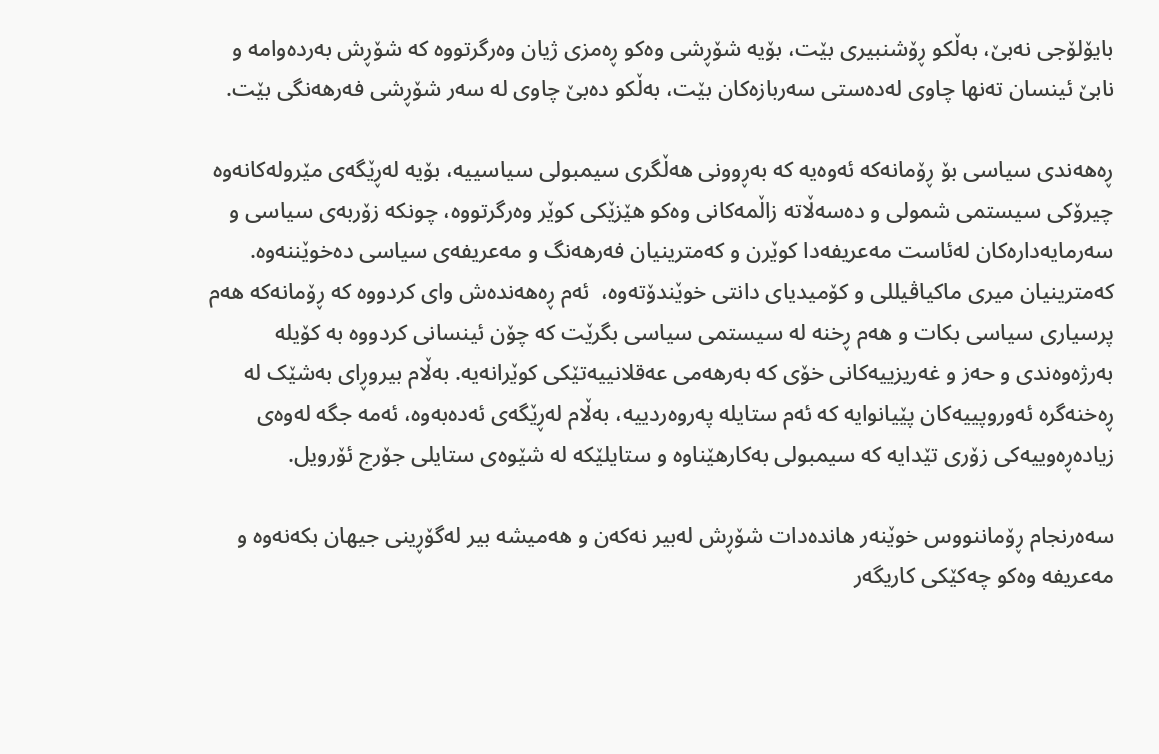بایۆلۆجی نەبێ، بەڵکو ڕۆشنبیری بێت، بۆیە شۆڕشی وەکو ڕەمزی ژیان وەرگرتووە کە شۆڕش بەردەوامە و نابێ ئینسان تەنھا چاوی لەدەستی سەربازەکان بێت، بەڵکو دەبێ چاوی لە سەر شۆڕشی فەرھەنگی بێت.

ڕەھەندی سیاسی بۆ ڕۆمانەکە ئەوەیە کە بەڕوونی ھەڵگری سیمبولی سیاسییە، بۆیە لەڕێگەی مێرولەکانەوە چیرۆکی سیستمی شمولی و دەسەڵاتە زاڵمەکانی وەکو ھێزێکی کوێر وەرگرتووە، چونکە زۆربەی سیاسی و سەرمایەدارەکان لەئاست مەعریفەدا کوێرن و کەمترینیان فەرھەنگ و مەعریفەی سیاسی دەخوێننەوە. کەمترینیان میری ماکیاڤیللی و کۆمیدیای دانتی خوێندۆتەوە،  ئەم ڕەھەندەش وای کردووە کە ڕۆمانەکە ھەم پرسیاری سیاسی بکات و ھەم ڕخنە لە سیستمی سیاسی بگرێت کە چۆن ئینسانی کردووە بە کۆیلە بەرژەوەندی و حەز و غەریزییەکانی خۆی کە بەرھەمی عەقلانییەتێکی کوێرانەیە. بەڵام بیروڕای بەشێک لە ڕەخنەگرە ئەوروپییەکان پێیانوایە کە ئەم ستایلە پەروەردییە، بەڵام لەڕێگەی ئەدەبەوە، ئەمە جگە لەوەی زیادەڕەوییەکی زۆری تێدایە کە سیمبولی بەکارھێناوە و ستایلێکە لە شێوەی ستایلی جۆرج ئۆرویل.

سەەرنجام ڕۆماننووس خوێنەر ھاندەدات شۆڕش لەبیر نەکەن و ھەمیشە بیر لەگۆڕینی جیھان بکەنەوە و مەعریفە وەکو چەکێکی کاریگەر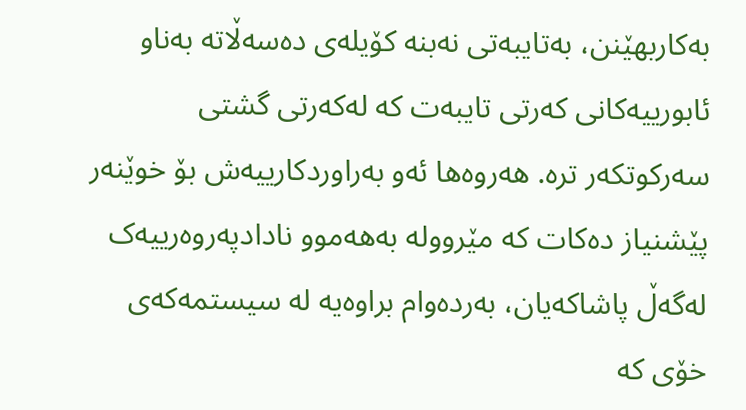بەکاربھێنن، بەتایبەتی نەبنە کۆیلەی دەسەڵاتە بەناو ئابورییەکانی کەرتی تایبەت کە لەکەرتی گشتی سەرکوتکەر ترە. ھەروەھا ئەو بەراوردکارییەش بۆ خوێنەر پێشنیاز دەکات کە مێروولە بەھەموو نادادپەروەرییەک لەگەڵ پاشاکەیان، بەردەوام براوەیە لە سیستمەکەی خۆی کە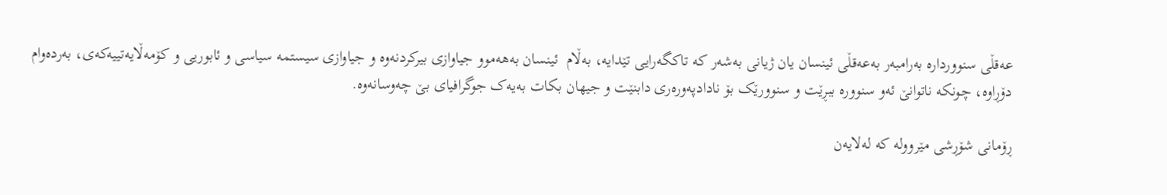عەقڵی سنووردارە بەرامبەر بەعەقڵی ئینسان یان ژیانی بەشەر کە تاکگەرایی تێدایە، بەڵام  ئینسان بەھەموو جیاوازی بیرکردنەوە و جیاوازی سیستمە سیاسی و ئابوریی و کۆمەڵایەتییەکەی، بەردەوام دۆڕاوە، چونکە ناتوانێ ئەو سنوورە ببڕێت و سنوورێک بۆ نادادپەورەری دابنێت و جیھان بکات بەیەک جوگرافیای بێ چەوسانەوە.

ڕۆمانی شۆڕشی مێروولە کە لەلایەن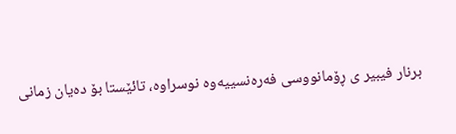برنار فیبیر ی ڕۆمانووسی فەرەنسییەوە نوسراوە، تائێستا بۆ دەیان زمانی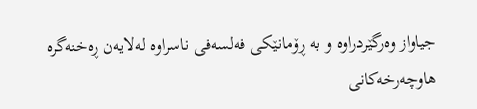جیاواز وەرگێردراوە و بە ڕۆمانێکی فەلسەفی ناسراوە لەلایەن ڕەخنەگرە ھاوچەرخەکانی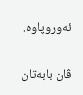ئەوروپاوە.

ڤان بابەتان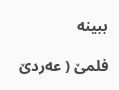ببینە

فلمێ ( عه‌ردێ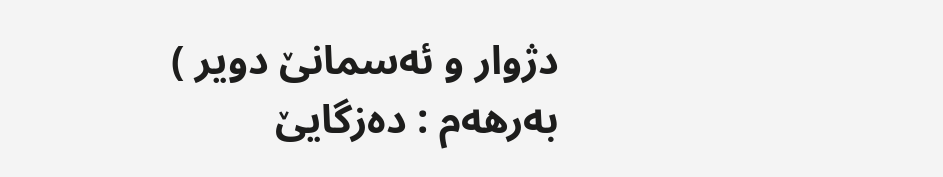دژوار و ئه‌سمانێ دویر ) به‌رهه‌م : ده‌زگایێ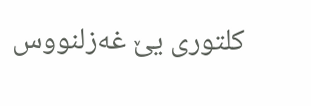كلتورى یێ غه‌زلنووس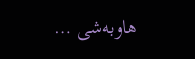هاوبه‌شى …